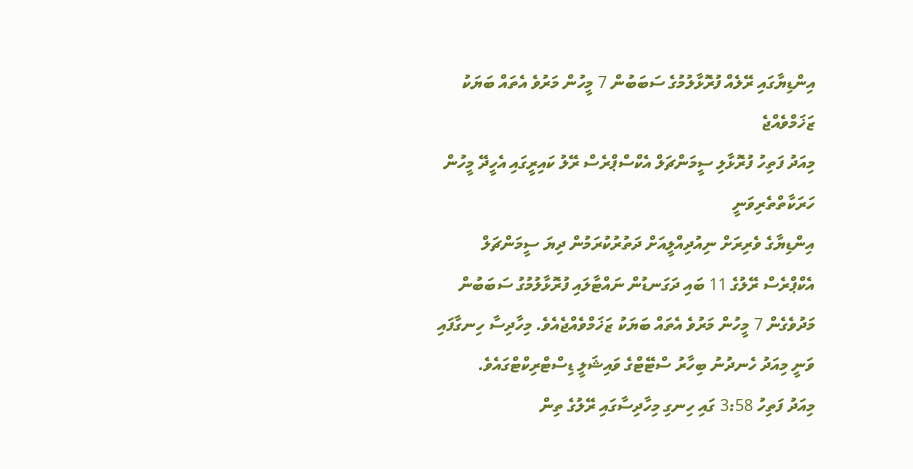އިންޑިޔާގައި ރޭލެއް ފުރޮޅާލުމުގެ ސަބަބުން 7 މީހުން މަރުވެ އެތައް ބަޔަކު ޒަޚަމްވެއްޖެ
މިއަދު ފަތިހު ފުރޮޅާލި ސީމަންޗަލް އެކްސްޕްރެސް ރޭލު ކައިރީގައި އެހީދޭ މީހުން ހަރަކާތްތެރިވަނީ
އިންޑިޔާގެ ވެރިރަށް ނިއުދިއްލީއަށް ދަތުރުކުރަމުން ދިޔަ ސީމަންޗަލް އެކްޕްރެސް ރޭލުގެ 11 ބައި ދަގަނޑުން ނައްޓާލައި ފުރޮޅާލުމުގު ސަބަބުން މަދުވެގެން 7 މީހުން މަރުވެ އެތައް ބަޔަކު ޒަޚަމްވެއްޖެއެވެ. މިހާދިސާ ހިނގާފައި ވަނީ މިއަދު ހެނދުނު ބިހާރު ސްޓޭޓްގެ ވައިޝަލީ ޑިސްޓްރިކްޓްގައެވެ.
މިއަދު ފަތިހު 3:58 ގައި ހިނގި މިހާދިސާގައި ރޭލުގެ ތިން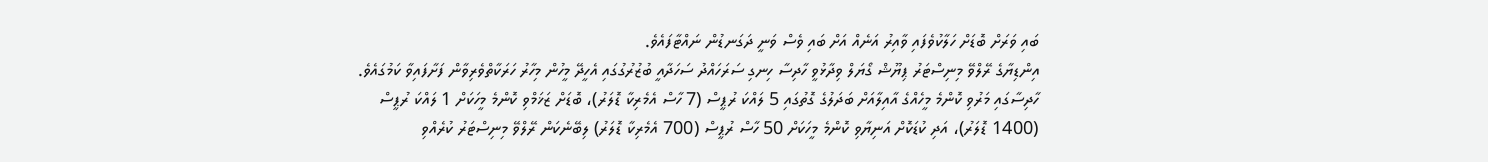ބައި ވަރަށް ބޮޑަށް ހަލާކުވެފައި ވާއިރު އަނެއް އަށް ބައި ވެސް ވަނީ ދަގަނޑުން ނައްޓާފައެވެ.
އިންޑިޔާގެ ރޭލްވޭ މިނިސްޓަރު ޕިޔޫޝް ގޯޔަލް ވިދާޅުވީ ހާދިސާ ހިނގި ސަރަހައްދު ސަހަދާއީ ބުޒުރުގުގައި އެހީދޭ މީހުން މިހާރު ހަރަކާތްވެރިވާން ފަށާފައިވާ ކަމުގައެވެ.
ހާދިސާގައި މަރުވި ކޮންމެ މީހެއްގެ އާއިލާއަށް ބަދަލުގެ ގޮތުގައި 5 ލައްކަ ރުޕީސް (7 ހާސް އެމެރިކާ ޑޮލަރު)، ބޮޑަށް ޒަޚަމްވި ކޮންމެ މީހަކަށް 1 ލައްކަ ރުޕީސް (1400 ޑޮލަރު)، އަދި ކުޑަކޮށް އަނިޔާވި ކޮންމެ މީހަކަށް 50 ހާސް ރުޕީސް (700 އެމެރިކާ ޑޮލަރު) ލިބޭނެކަން ރޭލްވޭ މިނިސްޓަރު ކުރެއްވި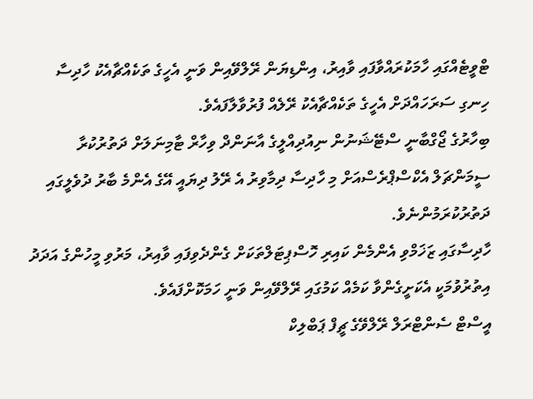ޓްވީޓެއްގައި ހާމަކުރައްވާފައި ވާއިރު، އިންޑިޔަން ރޭލްވޭއިން ވަނީ އެހީގެ ތަކެއްޗާއެކު ހާދިސާ ހިނގި ސަރަހައްދަށް އެހީގެ ތަކެއްޗާއެކު ރޭލެއް ފުރުވާލާފައެވެ.
ބިހާރުގެ ޖޯގްބާނީ ސްޓޭޝަނުން ނިއުދިއްލީގެ އާނަންދް ވިހާރް ޓާމިނަލަށް ދަތުރުކުރާ ސީމަންޗަލް އެކްސްޕްރެސްއަށް މި ހާދިސާ ދިމާވިރު އެ ރޭލު ދިޔައީ އޭގެ އެންމެ ބާރު ދުވެލީގައި ދަތުރުކުރަމުންނެވެ.
ހާދިސާގައި ޒަޚަމްވި އެންމެން ކައިރި ހޮސްޕިޓަލްތަކަށް ގެންދެވިފައި ވާއިރު، މަރުވި މީހުންގެ އަދަދު އިތުރުވުމަކީ އެކަށީގެންވާ ކަމެއް ކަމުގައި ރޭލްވޭއިން ވަނީ ހަމަކޮށްފައެވެ.
އީސްޓް ސެންޓްރަލް ރޭލްވޭގެ ޗީފް ޕަބްލިކް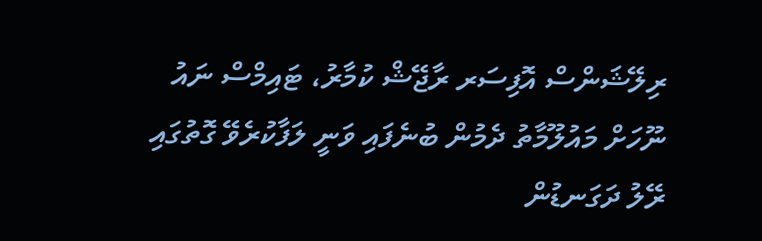ރިލޭޝަންސް އޮފިސަރ ރާޖޭޝް ކުމާރު، ޓައިމްސް ނައު ނޫހަށް މައުލޫމާތު ދެމުން ބުނެފައި ވަނީ ލަފާކުރެވޭ ގޮތުގައި ރޭލު ދަގަނޑުން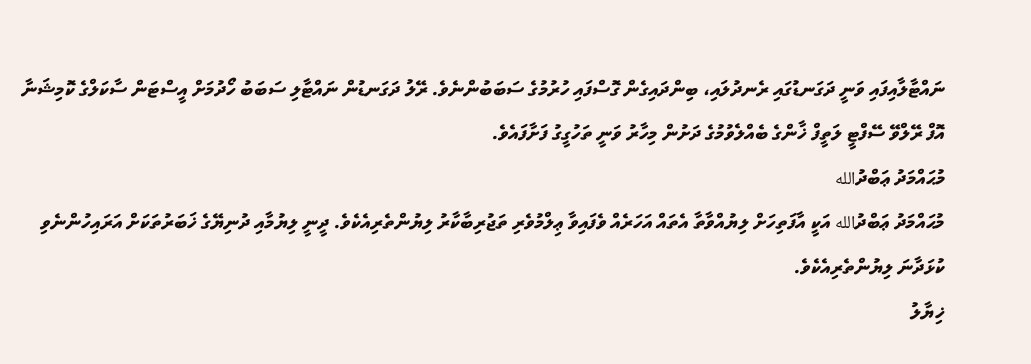ނައްޓާލާއިފައި ވަނީ ދަގަނޑުގައި ރެނދުލައި، ބިންދައިގެން ގޮސްފައި ހުރުމުގެ ސަބަބުންނެވެ. ރޭލު ދަގަނޑުން ނައްޓާލި ސަބަބު ހޯދުމަށް އީސްޓަން ސާކަލްގެ ކޮމިޝަނާ އޮފް ރޭލްވޭ ސޭފްޓީ ލަތީފް ޚާންގެ ބެއްލެވުމުގެ ދަށުން މިހާރު ވަނީ ތަހުގީގު ފަށާފައެވެ.
މުޙައްމަދު ޢަބްދުالله
މުޙައްމަދު ޢަބްދުالله އަކީ އާފަތިހަށް ލިޔުއްވާތާ އެތައް އަހަރެއް ވެފައިވާ ޢިލްމުވެރި ތަޖުރިބާކާރު ލިޔުންތެރިއެކެވެ. ދީނީ ލިޔުމާއި ދުނިޔޭގެ ޚަބަރުތަކަށް އަރައިހުންނެވި ކުޅަދާނަ ލިޔުންތެރިއެކެވެ.
ޚިޔާލު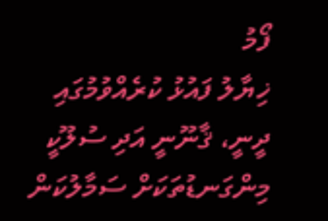ފޯމު
ޚިޔާލު ފައުޅު ކުރެއްވުމުގައި ދީނީ، ޤާނޫނީ އަދި ސުލޫކީ މިންގަނޑުތަކަށް ސަމާލުކަން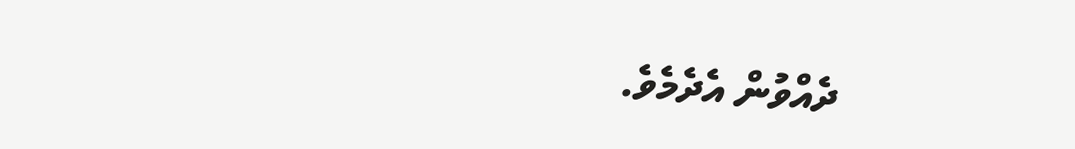ދެއްވުން އެދެމެވެ.